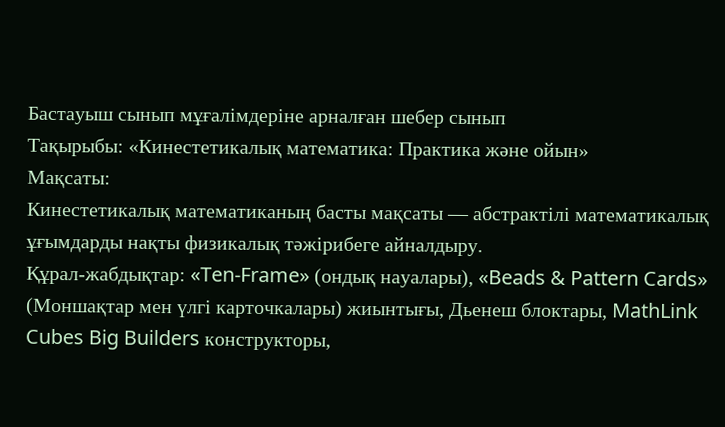Бастауыш сынып мұғалімдеріне арналған шебер сынып
Тақырыбы: «Кинестетикалық математика: Практика және ойын»
Мақсаты:
Кинестетикалық математиканың басты мақсаты — абстрактілі математикалық ұғымдарды нақты физикалық тәжірибеге айналдыру.
Құрал-жабдықтар: «Ten-Frame» (ондық науалары), «Beads & Pattern Cards» (Моншақтар мен үлгі карточкалары) жиынтығы, Дьенеш блоктары, MathLink Cubes Big Builders конструкторы,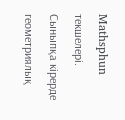Mathsphun текшелері.
Сыныпқа кірерде геометриялық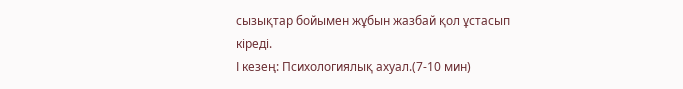сызықтар бойымен жұбын жазбай қол ұстасып кіреді.
І кезең: Психологиялық ахуал.(7-10 мин)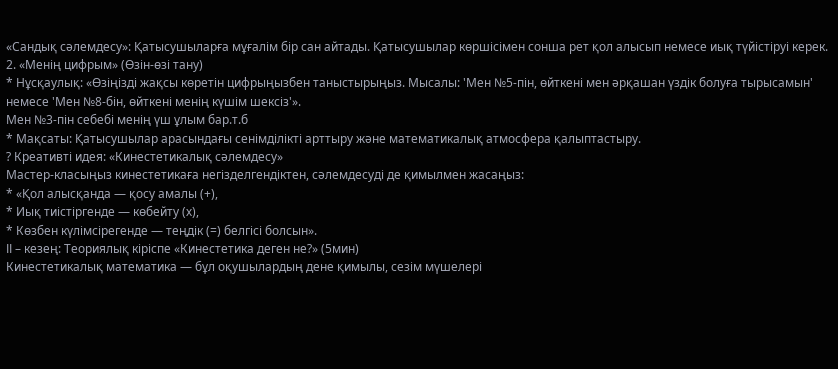«Сандық сәлемдесу»: Қатысушыларға мұғалім бір сан айтады. Қатысушылар көршісімен сонша рет қол алысып немесе иық түйістіруі керек.
2. «Менің цифрым» (Өзін-өзі тану)
* Нұсқаулық: «Өзіңізді жақсы көретін цифрыңызбен таныстырыңыз. Мысалы: 'Мен №5-пін, өйткені мен әрқашан үздік болуға тырысамын' немесе 'Мен №8-бін, өйткені менің күшім шексіз'».
Мен №3-пін себебі менің үш ұлым бар.т.б
* Мақсаты: Қатысушылар арасындағы сенімділікті арттыру және математикалық атмосфера қалыптастыру.
? Креативті идея: «Кинестетикалық сәлемдесу»
Мастер-класыңыз кинестетикаға негізделгендіктен, сәлемдесуді де қимылмен жасаңыз:
* «Қол алысқанда — қосу амалы (+),
* Иық тиістіргенде — көбейту (х),
* Көзбен күлімсірегенде — теңдік (=) белгісі болсын».
ІІ – кезең: Теориялық кіріспе «Кинестетика деген не?» (5мин)
Кинестетикалық математика — бұл оқушылардың дене қимылы, сезім мүшелері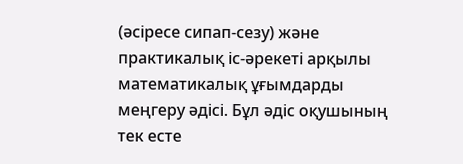(әсіресе сипап-сезу) және практикалық іс-әрекеті арқылы математикалық ұғымдарды меңгеру әдісі. Бұл әдіс оқушының тек есте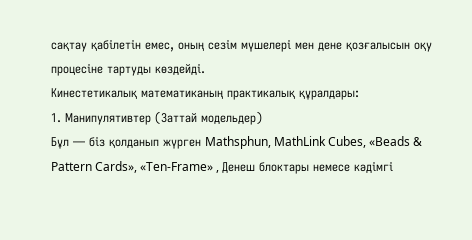сақтау қабілетін емес, оның сезім мүшелері мен дене қозғалысын оқу процесіне тартуды көздейді.
Кинестетикалық математиканың практикалық құралдары:
1. Манипулятивтер (Заттай модельдер)
Бұл — біз қолданып жүрген Mathsphun, MathLink Cubes, «Beads & Pattern Cards», «Ten-Frame» , Денеш блоктары немесе кәдімгі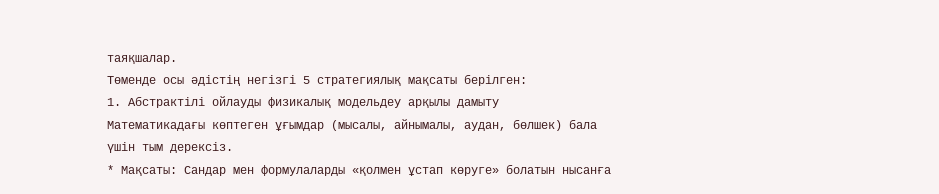таяқшалар.
Төменде осы әдістің негізгі 5 стратегиялық мақсаты берілген:
1. Абстрактілі ойлауды физикалық модельдеу арқылы дамыту
Математикадағы көптеген ұғымдар (мысалы, айнымалы, аудан, бөлшек) бала үшін тым дерексіз.
* Мақсаты: Сандар мен формулаларды «қолмен ұстап көруге» болатын нысанға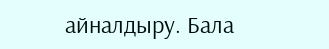айналдыру. Бала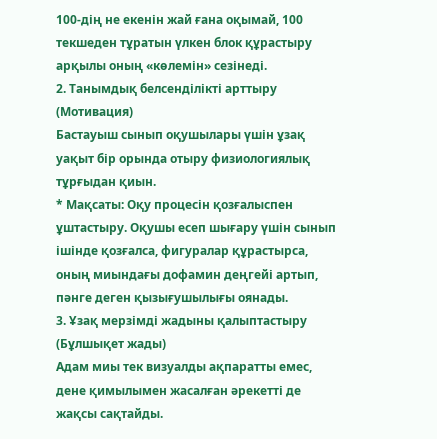100-дің не екенін жай ғана оқымай, 100 текшеден тұратын үлкен блок құрастыру арқылы оның «көлемін» сезінеді.
2. Танымдық белсенділікті арттыру (Мотивация)
Бастауыш сынып оқушылары үшін ұзақ уақыт бір орында отыру физиологиялық тұрғыдан қиын.
* Мақсаты: Оқу процесін қозғалыспен ұштастыру. Оқушы есеп шығару үшін сынып ішінде қозғалса, фигуралар құрастырса, оның миындағы дофамин деңгейі артып, пәнге деген қызығушылығы оянады.
3. Ұзақ мерзімді жадыны қалыптастыру (Бұлшықет жады)
Адам миы тек визуалды ақпаратты емес, дене қимылымен жасалған әрекетті де жақсы сақтайды.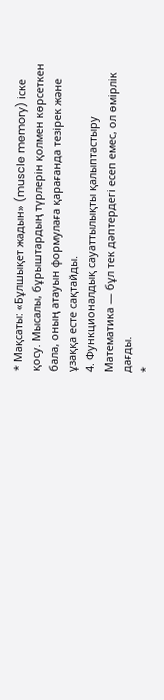* Мақсаты: «Бұлшықет жадын» (muscle memory) іске қосу. Мысалы, бұрыштардың түрлерін қолмен көрсеткен бала, оның атауын формулаға қарағанда тезірек және ұзаққа есте сақтайды.
4. Функционалдық сауаттылықты қалыптастыру
Математика — бұл тек дәптердегі есеп емес, ол өмірлік дағды.
*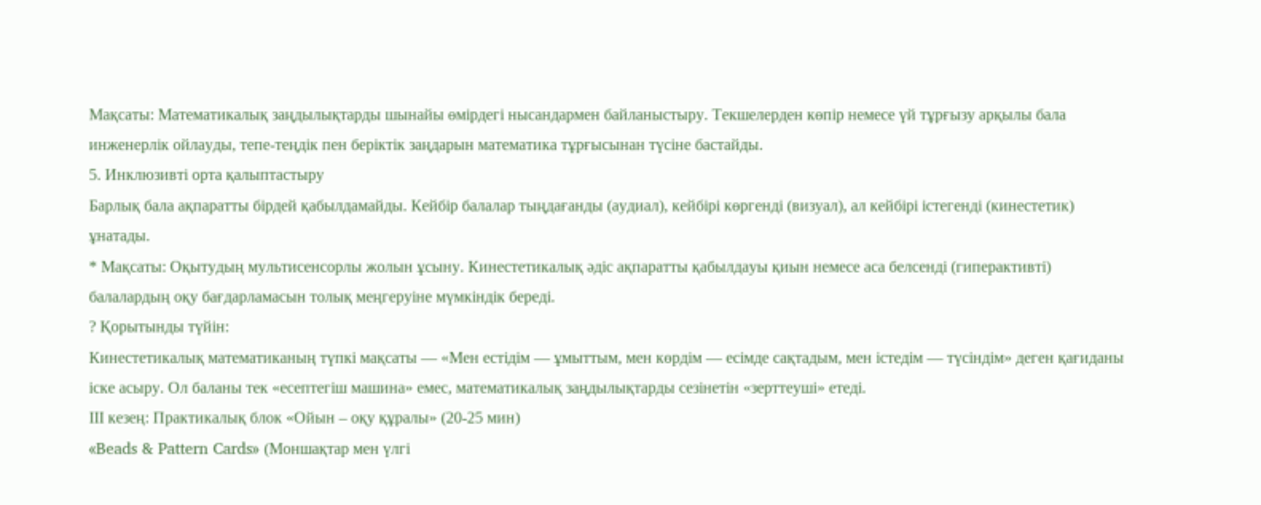Мақсаты: Математикалық заңдылықтарды шынайы өмірдегі нысандармен байланыстыру. Текшелерден көпір немесе үй тұрғызу арқылы бала инженерлік ойлауды, тепе-теңдік пен беріктік заңдарын математика тұрғысынан түсіне бастайды.
5. Инклюзивті орта қалыптастыру
Барлық бала ақпаратты бірдей қабылдамайды. Кейбір балалар тыңдағанды (аудиал), кейбірі көргенді (визуал), ал кейбірі істегенді (кинестетик) ұнатады.
* Мақсаты: Оқытудың мультисенсорлы жолын ұсыну. Кинестетикалық әдіс ақпаратты қабылдауы қиын немесе аса белсенді (гиперактивті) балалардың оқу бағдарламасын толық меңгеруіне мүмкіндік береді.
? Қорытынды түйін:
Кинестетикалық математиканың түпкі мақсаты — «Мен естідім — ұмыттым, мен көрдім — есімде сақтадым, мен істедім — түсіндім» деген қағиданы іске асыру. Ол баланы тек «есептегіш машина» емес, математикалық заңдылықтарды сезінетін «зерттеуші» етеді.
ІІІ кезең: Практикалық блок «Ойын – оқу құралы» (20-25 мин)
«Beads & Pattern Cards» (Моншақтар мен үлгі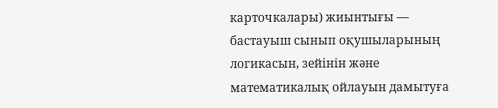карточкалары) жиынтығы — бастауыш сынып оқушыларының логикасын, зейінін және математикалық ойлауын дамытуға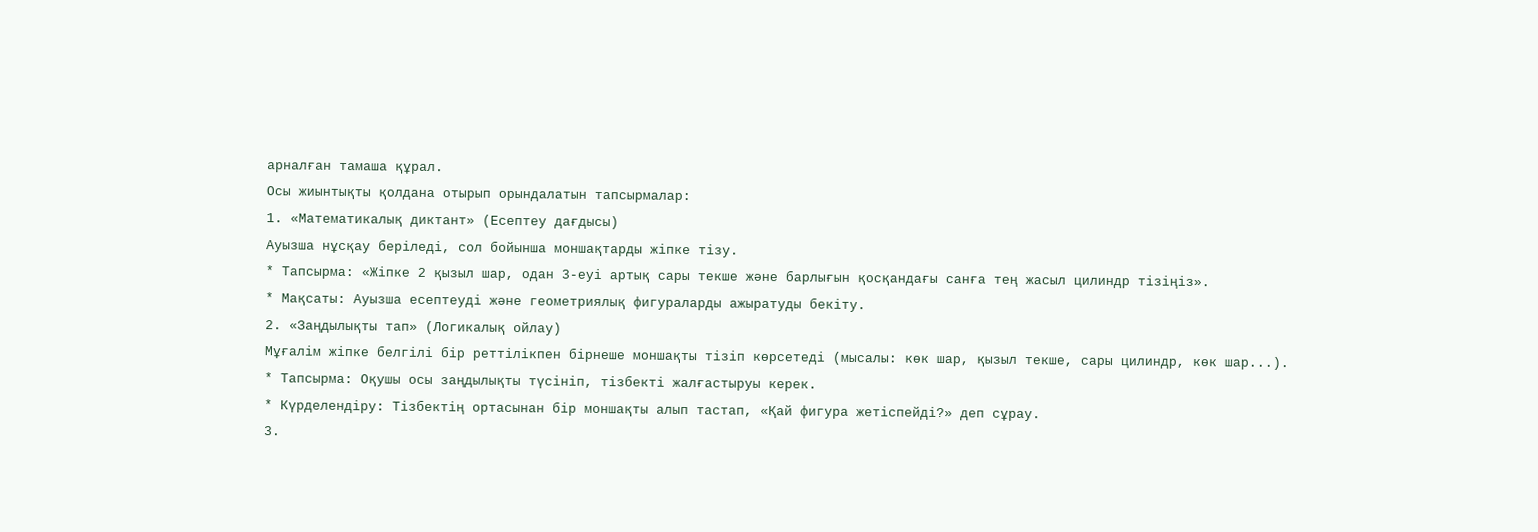арналған тамаша құрал.
Осы жиынтықты қолдана отырып орындалатын тапсырмалар:
1. «Математикалық диктант» (Есептеу дағдысы)
Ауызша нұсқау беріледі, сол бойынша моншақтарды жіпке тізу.
* Тапсырма: «Жіпке 2 қызыл шар, одан 3-еуі артық сары текше және барлығын қосқандағы санға тең жасыл цилиндр тізіңіз».
* Мақсаты: Ауызша есептеуді және геометриялық фигураларды ажыратуды бекіту.
2. «Заңдылықты тап» (Логикалық ойлау)
Мұғалім жіпке белгілі бір реттілікпен бірнеше моншақты тізіп көрсетеді (мысалы: көк шар, қызыл текше, сары цилиндр, көк шар...).
* Тапсырма: Оқушы осы заңдылықты түсініп, тізбекті жалғастыруы керек.
* Күрделендіру: Тізбектің ортасынан бір моншақты алып тастап, «Қай фигура жетіспейді?» деп сұрау.
3.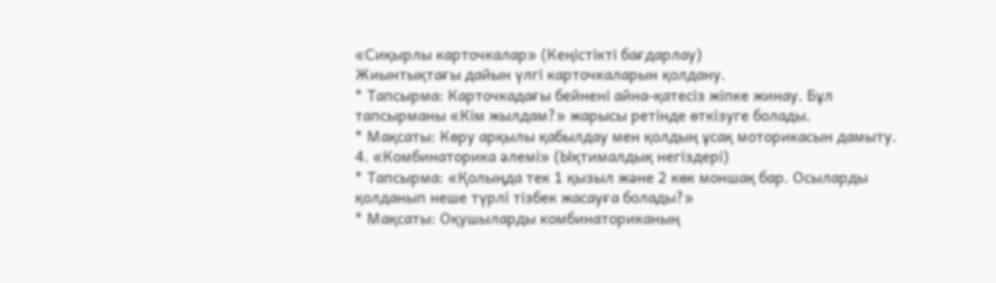«Сиқырлы карточкалар» (Кеңістікті бағдарлау)
Жиынтықтағы дайын үлгі карточкаларын қолдану.
* Тапсырма: Карточкадағы бейнені айна-қатесіз жіпке жинау. Бұл тапсырманы «Кім жылдам?» жарысы ретінде өткізуге болады.
* Мақсаты: Көру арқылы қабылдау мен қолдың ұсақ моторикасын дамыту.
4. «Комбинаторика әлемі» (Ықтималдық негіздері)
* Тапсырма: «Қолыңда тек 1 қызыл және 2 көк моншақ бар. Осыларды қолданып неше түрлі тізбек жасауға болады?»
* Мақсаты: Оқушыларды комбинаториканың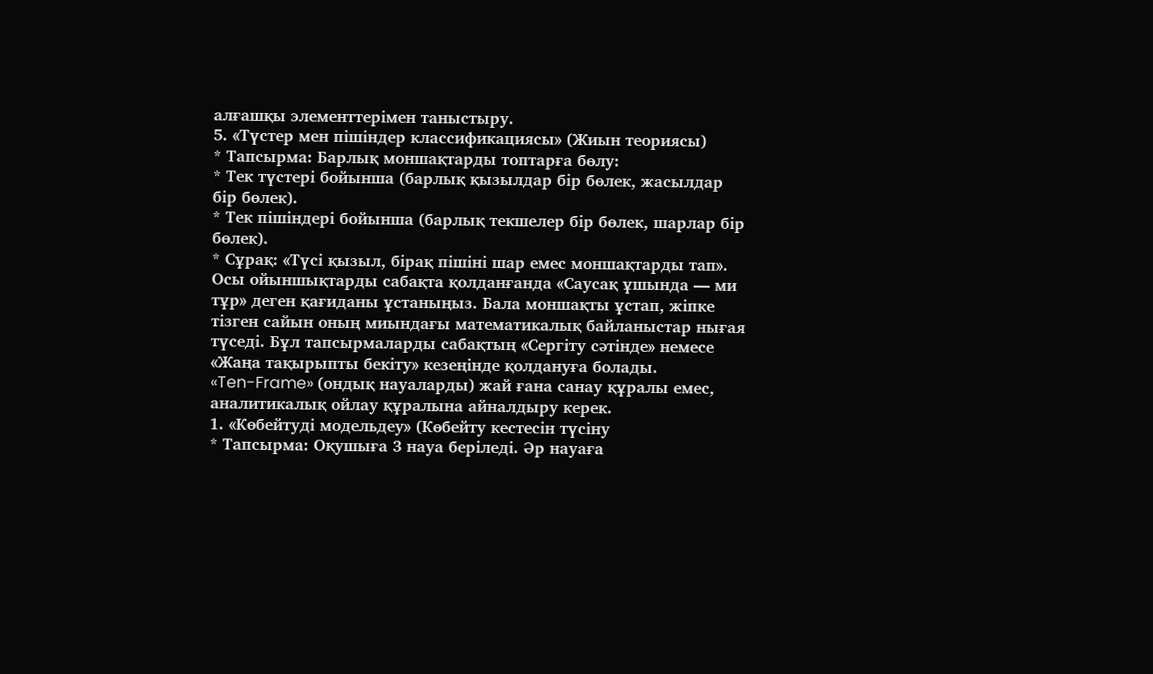алғашқы элементтерімен таныстыру.
5. «Түстер мен пішіндер классификациясы» (Жиын теориясы)
* Тапсырма: Барлық моншақтарды топтарға бөлу:
* Тек түстері бойынша (барлық қызылдар бір бөлек, жасылдар бір бөлек).
* Тек пішіндері бойынша (барлық текшелер бір бөлек, шарлар бір бөлек).
* Сұрақ: «Түсі қызыл, бірақ пішіні шар емес моншақтарды тап».
Осы ойыншықтарды сабақта қолданғанда «Саусақ ұшында — ми тұр» деген қағиданы ұстаныңыз. Бала моншақты ұстап, жіпке тізген сайын оның миындағы математикалық байланыстар нығая түседі. Бұл тапсырмаларды сабақтың «Сергіту сәтінде» немесе «Жаңа тақырыпты бекіту» кезеңінде қолдануға болады.
«Ten-Frame» (ондық науаларды) жай ғана санау құралы емес, аналитикалық ойлау құралына айналдыру керек.
1. «Көбейтуді модельдеу» (Көбейту кестесін түсіну
* Тапсырма: Оқушыға 3 науа беріледі. Әр науаға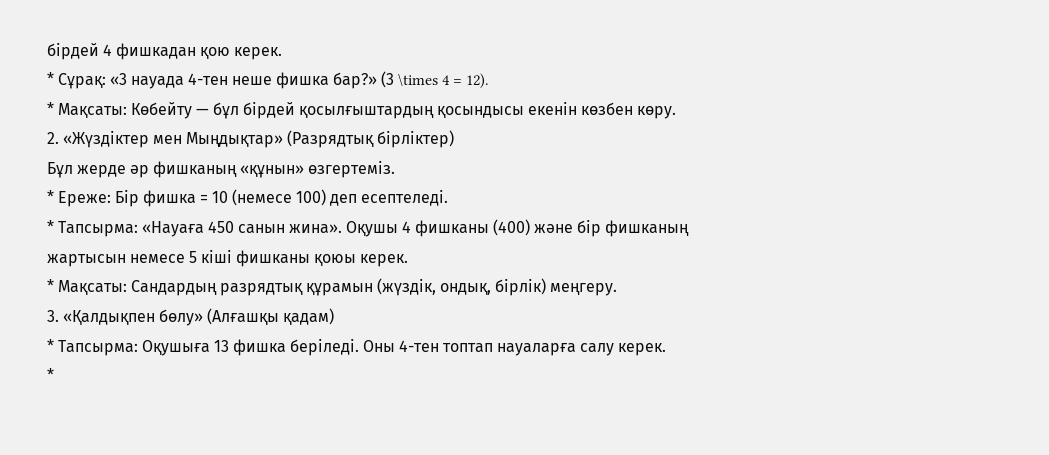бірдей 4 фишкадан қою керек.
* Сұрақ: «3 науада 4-тен неше фишка бар?» (3 \times 4 = 12).
* Мақсаты: Көбейту — бұл бірдей қосылғыштардың қосындысы екенін көзбен көру.
2. «Жүздіктер мен Мыңдықтар» (Разрядтық бірліктер)
Бұл жерде әр фишканың «құнын» өзгертеміз.
* Ереже: Бір фишка = 10 (немесе 100) деп есептеледі.
* Тапсырма: «Науаға 450 санын жина». Оқушы 4 фишканы (400) және бір фишканың жартысын немесе 5 кіші фишканы қоюы керек.
* Мақсаты: Сандардың разрядтық құрамын (жүздік, ондық, бірлік) меңгеру.
3. «Қалдықпен бөлу» (Алғашқы қадам)
* Тапсырма: Оқушыға 13 фишка беріледі. Оны 4-тен топтап науаларға салу керек.
*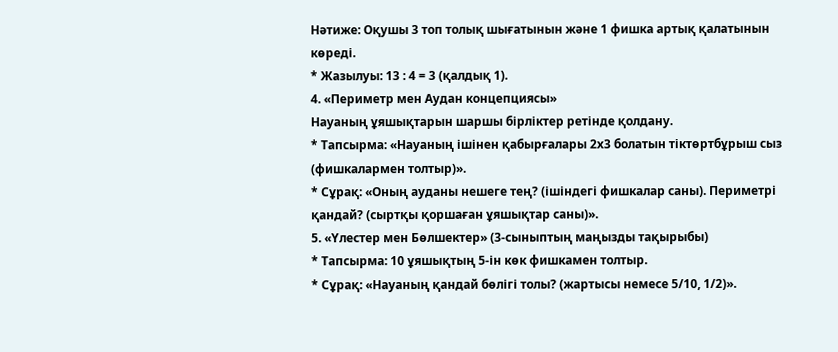Нәтиже: Оқушы 3 топ толық шығатынын және 1 фишка артық қалатынын көреді.
* Жазылуы: 13 : 4 = 3 (қалдық 1).
4. «Периметр мен Аудан концепциясы»
Науаның ұяшықтарын шаршы бірліктер ретінде қолдану.
* Тапсырма: «Науаның ішінен қабырғалары 2х3 болатын тіктөртбұрыш сыз (фишкалармен толтыр)».
* Сұрақ: «Оның ауданы нешеге тең? (ішіндегі фишкалар саны). Периметрі қандай? (сыртқы қоршаған ұяшықтар саны)».
5. «Үлестер мен Бөлшектер» (3-сыныптың маңызды тақырыбы)
* Тапсырма: 10 ұяшықтың 5-ін көк фишкамен толтыр.
* Сұрақ: «Науаның қандай бөлігі толы? (жартысы немесе 5/10, 1/2)».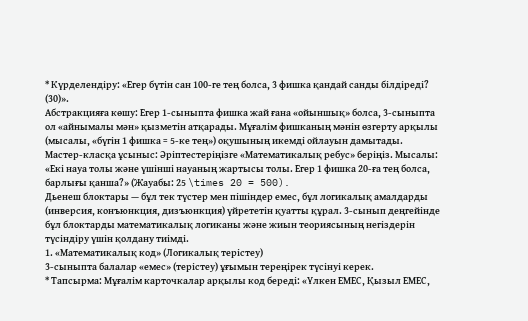* Күрделендіру: «Егер бүтін сан 100-ге тең болса, 3 фишка қандай санды білдіреді? (30)».
Абстракцияға көшу: Егер 1-сыныпта фишка жай ғана «ойыншық» болса, 3-сыныпта ол «айнымалы мән» қызметін атқарады. Мұғалім фишканың мәнін өзгерту арқылы (мысалы, «бүгін 1 фишка = 5-ке тең») оқушының икемді ойлауын дамытады.
Мастер-класқа ұсыныс: Әріптестеріңізге «Математикалық ребус» беріңіз. Мысалы: «Екі науа толы және үшінші науаның жартысы толы. Егер 1 фишка 20-ға тең болса, барлығы қанша?» (Жауабы: 25 \times 20 = 500).
Дьенеш блоктары — бұл тек түстер мен пішіндер емес, бұл логикалық амалдарды (инверсия, конъюнкция, дизъюнкция) үйрететін қуатты құрал. 3-сынып деңгейінде бұл блоктарды математикалық логиканы және жиын теориясының негіздерін түсіндіру үшін қолдану тиімді.
1. «Математикалық код» (Логикалық терістеу)
3-сыныпта балалар «емес» (терістеу) ұғымын тереңірек түсінуі керек.
* Тапсырма: Мұғалім карточкалар арқылы код береді: «Үлкен ЕМЕС, Қызыл ЕМЕС,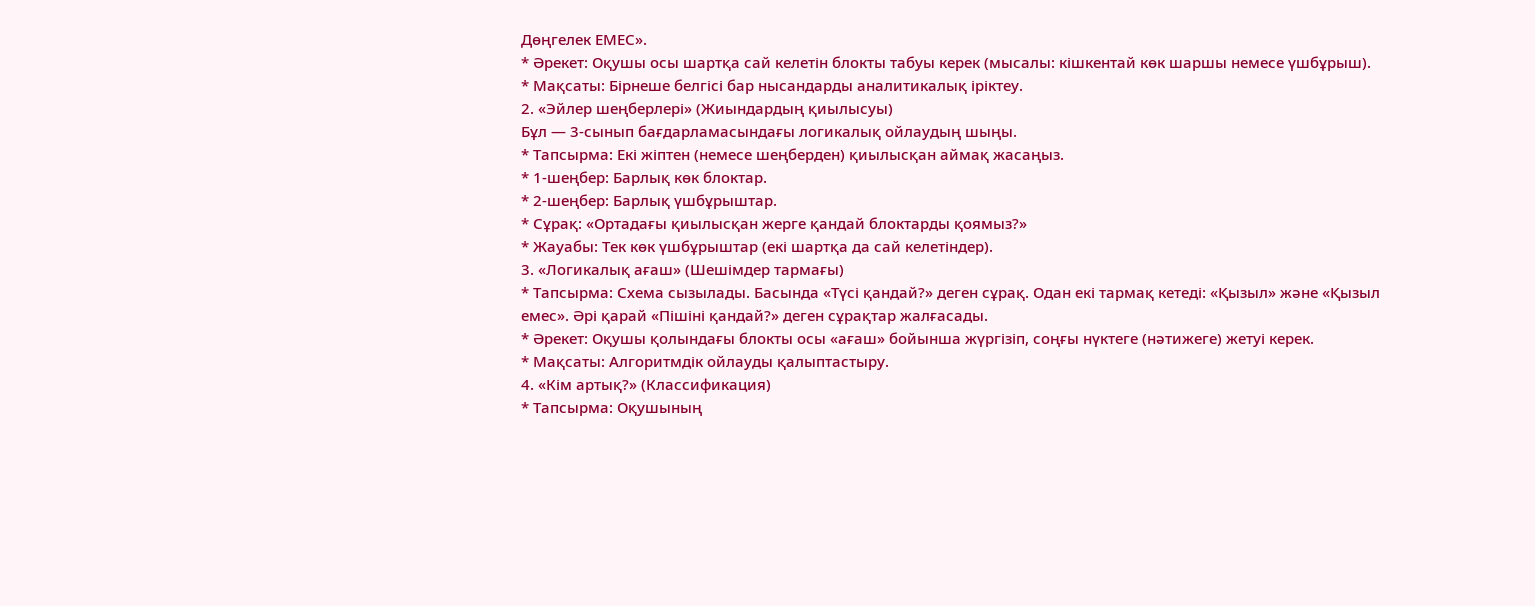Дөңгелек ЕМЕС».
* Әрекет: Оқушы осы шартқа сай келетін блокты табуы керек (мысалы: кішкентай көк шаршы немесе үшбұрыш).
* Мақсаты: Бірнеше белгісі бар нысандарды аналитикалық іріктеу.
2. «Эйлер шеңберлері» (Жиындардың қиылысуы)
Бұл — 3-сынып бағдарламасындағы логикалық ойлаудың шыңы.
* Тапсырма: Екі жіптен (немесе шеңберден) қиылысқан аймақ жасаңыз.
* 1-шеңбер: Барлық көк блоктар.
* 2-шеңбер: Барлық үшбұрыштар.
* Сұрақ: «Ортадағы қиылысқан жерге қандай блоктарды қоямыз?»
* Жауабы: Тек көк үшбұрыштар (екі шартқа да сай келетіндер).
3. «Логикалық ағаш» (Шешімдер тармағы)
* Тапсырма: Схема сызылады. Басында «Түсі қандай?» деген сұрақ. Одан екі тармақ кетеді: «Қызыл» және «Қызыл емес». Әрі қарай «Пішіні қандай?» деген сұрақтар жалғасады.
* Әрекет: Оқушы қолындағы блокты осы «ағаш» бойынша жүргізіп, соңғы нүктеге (нәтижеге) жетуі керек.
* Мақсаты: Алгоритмдік ойлауды қалыптастыру.
4. «Кім артық?» (Классификация)
* Тапсырма: Оқушының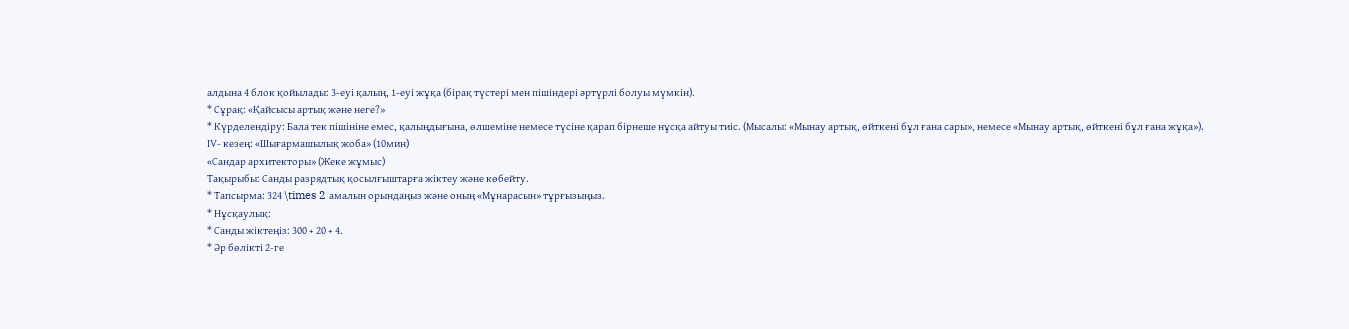алдына 4 блок қойылады: 3-еуі қалың, 1-еуі жұқа (бірақ түстері мен пішіндері әртүрлі болуы мүмкін).
* Сұрақ: «Қайсысы артық және неге?»
* Күрделендіру: Бала тек пішініне емес, қалыңдығына, өлшеміне немесе түсіне қарап бірнеше нұсқа айтуы тиіс. (Мысалы: «Мынау артық, өйткені бұл ғана сары», немесе «Мынау артық, өйткені бұл ғана жұқа»).
ІV- кезең: «Шығармашылық жоба» (10мин)
«Сандар архитекторы» (Жеке жұмыс)
Тақырыбы: Санды разрядтық қосылғыштарға жіктеу және көбейту.
* Тапсырма: 324 \times 2 амалын орындаңыз және оның «Мұнарасын» тұрғызыңыз.
* Нұсқаулық:
* Санды жіктеңіз: 300 + 20 + 4.
* Әр бөлікті 2-ге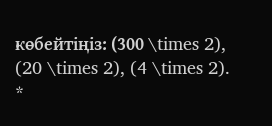көбейтіңіз: (300 \times 2), (20 \times 2), (4 \times 2).
*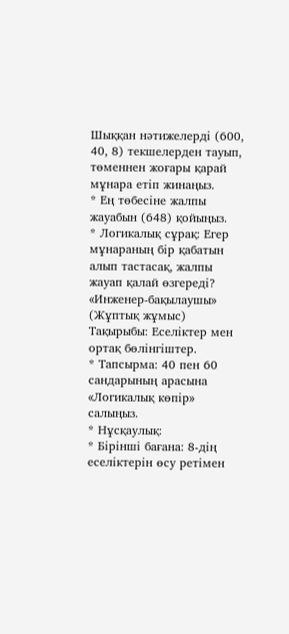Шыққан нәтижелерді (600, 40, 8) текшелерден тауып, төменнен жоғары қарай мұнара етіп жинаңыз.
* Ең төбесіне жалпы жауабын (648) қойыңыз.
* Логикалық сұрақ: Егер мұнараның бір қабатын алып тастасақ, жалпы жауап қалай өзгереді?
«Инженер-бақылаушы» (Жұптық жұмыс)
Тақырыбы: Еселіктер мен ортақ бөлінгіштер.
* Тапсырма: 40 пен 60 сандарының арасына «Логикалық көпір» салыңыз.
* Нұсқаулық:
* Бірінші бағана: 8-дің еселіктерін өсу ретімен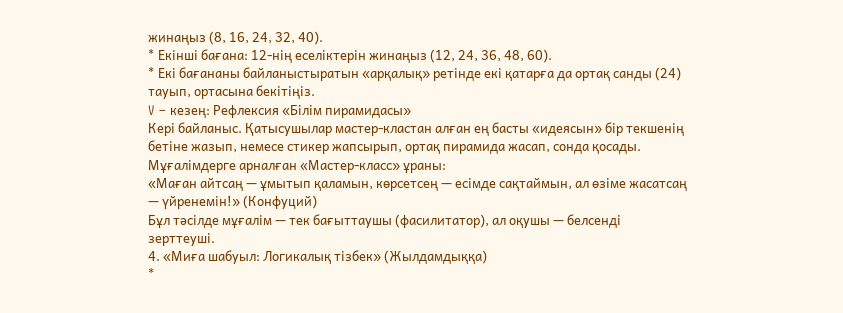жинаңыз (8, 16, 24, 32, 40).
* Екінші бағана: 12-нің еселіктерін жинаңыз (12, 24, 36, 48, 60).
* Екі бағананы байланыстыратын «арқалық» ретінде екі қатарға да ортақ санды (24) тауып, ортасына бекітіңіз.
V – кезең: Рефлексия «Білім пирамидасы»
Кері байланыс. Қатысушылар мастер-кластан алған ең басты «идеясын» бір текшенің бетіне жазып, немесе стикер жапсырып, ортақ пирамида жасап, сонда қосады.
Мұғалімдерге арналған «Мастер-класс» ұраны:
«Маған айтсаң — ұмытып қаламын, көрсетсең — есімде сақтаймын, ал өзіме жасатсаң — үйренемін!» (Конфуций)
Бұл тәсілде мұғалім — тек бағыттаушы (фасилитатор), ал оқушы — белсенді зерттеуші.
4. «Миға шабуыл: Логикалық тізбек» (Жылдамдыққа)
*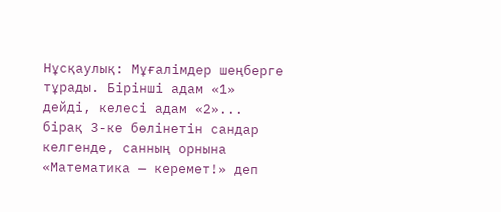Нұсқаулық: Мұғалімдер шеңберге тұрады. Бірінші адам «1» дейді, келесі адам «2»... бірақ 3-ке бөлінетін сандар келгенде, санның орнына «Математика — керемет!» деп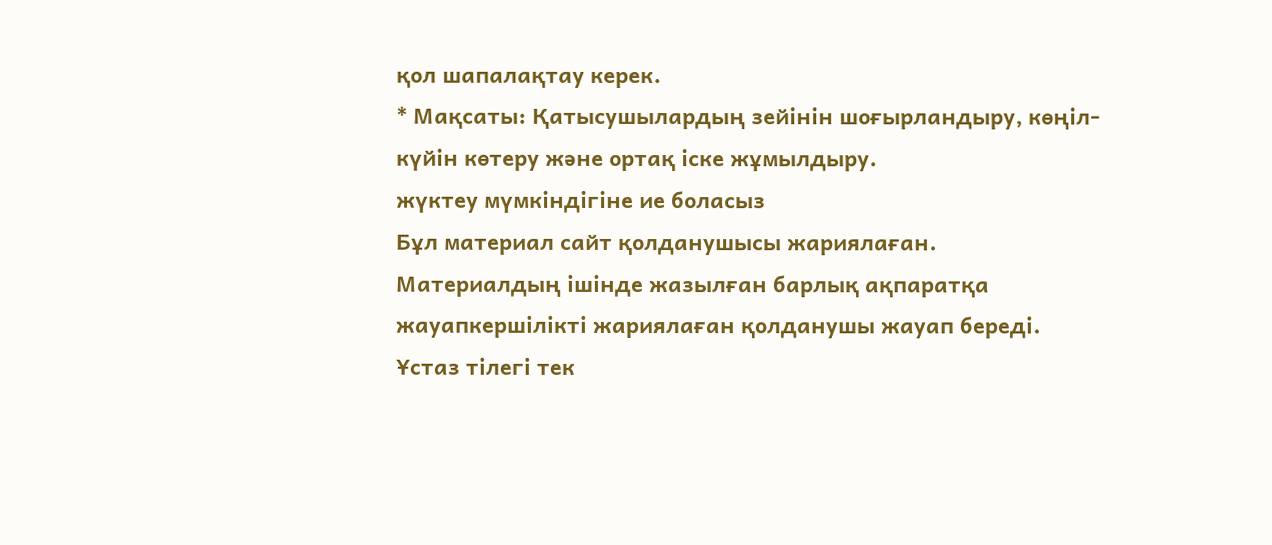қол шапалақтау керек.
* Мақсаты: Қатысушылардың зейінін шоғырландыру, көңіл-күйін көтеру және ортақ іске жұмылдыру.
жүктеу мүмкіндігіне ие боласыз
Бұл материал сайт қолданушысы жариялаған. Материалдың ішінде жазылған барлық ақпаратқа жауапкершілікті жариялаған қолданушы жауап береді. Ұстаз тілегі тек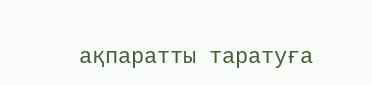ақпаратты таратуға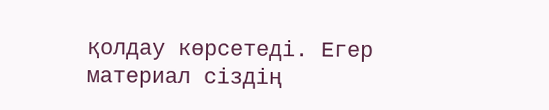қолдау көрсетеді. Егер материал сіздің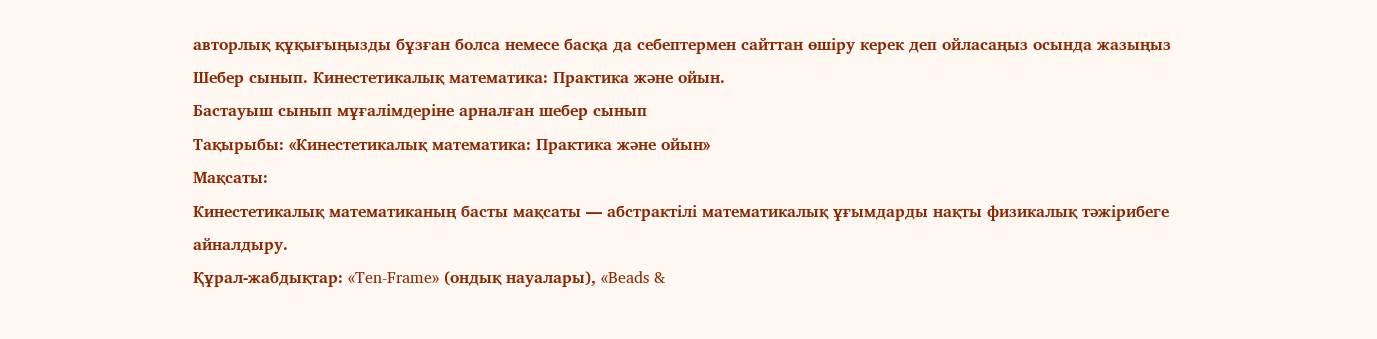авторлық құқығыңызды бұзған болса немесе басқа да себептермен сайттан өшіру керек деп ойласаңыз осында жазыңыз
Шебер сынып. Кинестетикалық математика: Практика және ойын.
Бастауыш сынып мұғалімдеріне арналған шебер сынып
Тақырыбы: «Кинестетикалық математика: Практика және ойын»
Мақсаты:
Кинестетикалық математиканың басты мақсаты — абстрактілі математикалық ұғымдарды нақты физикалық тәжірибеге айналдыру.
Құрал-жабдықтар: «Ten-Frame» (ондық науалары), «Beads &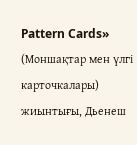Pattern Cards» (Моншақтар мен үлгі карточкалары) жиынтығы, Дьенеш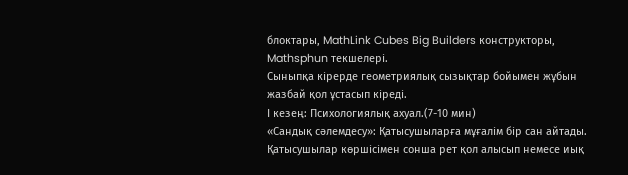блоктары, MathLink Cubes Big Builders конструкторы, Mathsphun текшелері.
Сыныпқа кірерде геометриялық сызықтар бойымен жұбын жазбай қол ұстасып кіреді.
І кезең: Психологиялық ахуал.(7-10 мин)
«Сандық сәлемдесу»: Қатысушыларға мұғалім бір сан айтады. Қатысушылар көршісімен сонша рет қол алысып немесе иық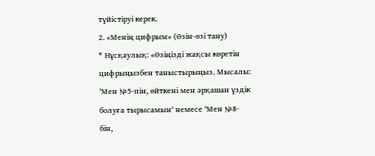түйістіруі керек.
2. «Менің цифрым» (Өзін-өзі тану)
* Нұсқаулық: «Өзіңізді жақсы көретін цифрыңызбен таныстырыңыз. Мысалы: 'Мен №5-пін, өйткені мен әрқашан үздік болуға тырысамын' немесе 'Мен №8-бін,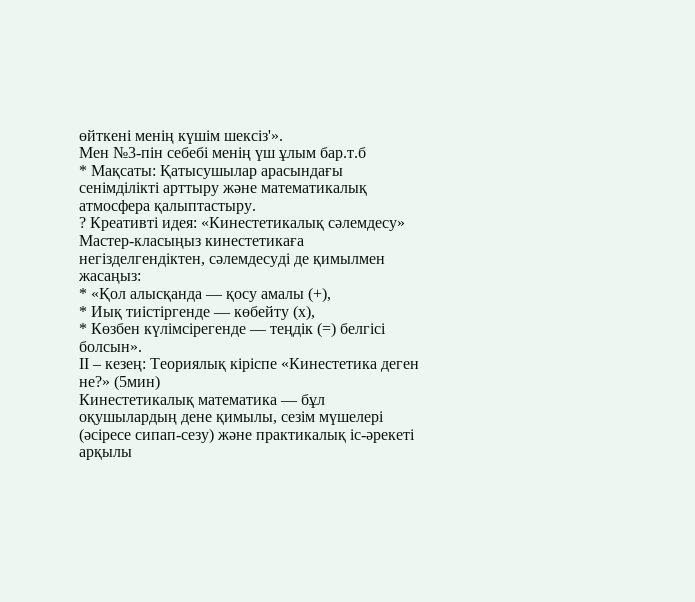өйткені менің күшім шексіз'».
Мен №3-пін себебі менің үш ұлым бар.т.б
* Мақсаты: Қатысушылар арасындағы сенімділікті арттыру және математикалық атмосфера қалыптастыру.
? Креативті идея: «Кинестетикалық сәлемдесу»
Мастер-класыңыз кинестетикаға негізделгендіктен, сәлемдесуді де қимылмен жасаңыз:
* «Қол алысқанда — қосу амалы (+),
* Иық тиістіргенде — көбейту (х),
* Көзбен күлімсірегенде — теңдік (=) белгісі болсын».
ІІ – кезең: Теориялық кіріспе «Кинестетика деген не?» (5мин)
Кинестетикалық математика — бұл оқушылардың дене қимылы, сезім мүшелері (әсіресе сипап-сезу) және практикалық іс-әрекеті арқылы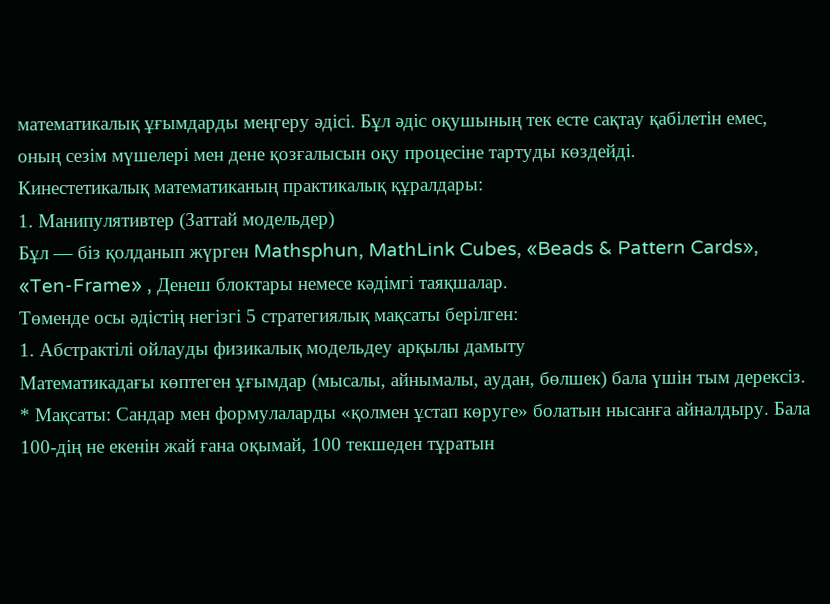математикалық ұғымдарды меңгеру әдісі. Бұл әдіс оқушының тек есте сақтау қабілетін емес, оның сезім мүшелері мен дене қозғалысын оқу процесіне тартуды көздейді.
Кинестетикалық математиканың практикалық құралдары:
1. Манипулятивтер (Заттай модельдер)
Бұл — біз қолданып жүрген Mathsphun, MathLink Cubes, «Beads & Pattern Cards», «Ten-Frame» , Денеш блоктары немесе кәдімгі таяқшалар.
Төменде осы әдістің негізгі 5 стратегиялық мақсаты берілген:
1. Абстрактілі ойлауды физикалық модельдеу арқылы дамыту
Математикадағы көптеген ұғымдар (мысалы, айнымалы, аудан, бөлшек) бала үшін тым дерексіз.
* Мақсаты: Сандар мен формулаларды «қолмен ұстап көруге» болатын нысанға айналдыру. Бала 100-дің не екенін жай ғана оқымай, 100 текшеден тұратын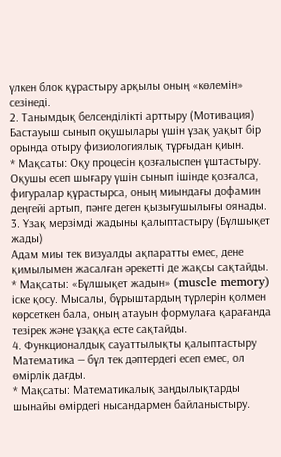үлкен блок құрастыру арқылы оның «көлемін» сезінеді.
2. Танымдық белсенділікті арттыру (Мотивация)
Бастауыш сынып оқушылары үшін ұзақ уақыт бір орында отыру физиологиялық тұрғыдан қиын.
* Мақсаты: Оқу процесін қозғалыспен ұштастыру. Оқушы есеп шығару үшін сынып ішінде қозғалса, фигуралар құрастырса, оның миындағы дофамин деңгейі артып, пәнге деген қызығушылығы оянады.
3. Ұзақ мерзімді жадыны қалыптастыру (Бұлшықет жады)
Адам миы тек визуалды ақпаратты емес, дене қимылымен жасалған әрекетті де жақсы сақтайды.
* Мақсаты: «Бұлшықет жадын» (muscle memory) іске қосу. Мысалы, бұрыштардың түрлерін қолмен көрсеткен бала, оның атауын формулаға қарағанда тезірек және ұзаққа есте сақтайды.
4. Функционалдық сауаттылықты қалыптастыру
Математика — бұл тек дәптердегі есеп емес, ол өмірлік дағды.
* Мақсаты: Математикалық заңдылықтарды шынайы өмірдегі нысандармен байланыстыру.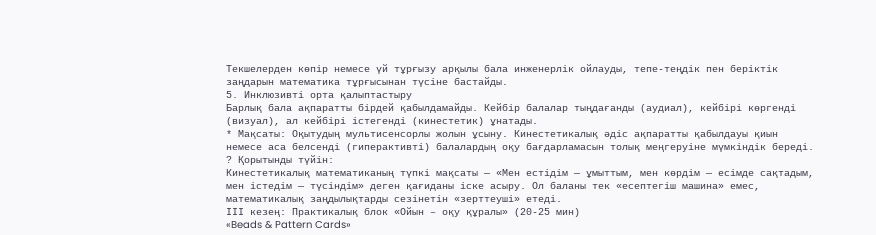Текшелерден көпір немесе үй тұрғызу арқылы бала инженерлік ойлауды, тепе-теңдік пен беріктік заңдарын математика тұрғысынан түсіне бастайды.
5. Инклюзивті орта қалыптастыру
Барлық бала ақпаратты бірдей қабылдамайды. Кейбір балалар тыңдағанды (аудиал), кейбірі көргенді (визуал), ал кейбірі істегенді (кинестетик) ұнатады.
* Мақсаты: Оқытудың мультисенсорлы жолын ұсыну. Кинестетикалық әдіс ақпаратты қабылдауы қиын немесе аса белсенді (гиперактивті) балалардың оқу бағдарламасын толық меңгеруіне мүмкіндік береді.
? Қорытынды түйін:
Кинестетикалық математиканың түпкі мақсаты — «Мен естідім — ұмыттым, мен көрдім — есімде сақтадым, мен істедім — түсіндім» деген қағиданы іске асыру. Ол баланы тек «есептегіш машина» емес, математикалық заңдылықтарды сезінетін «зерттеуші» етеді.
ІІІ кезең: Практикалық блок «Ойын – оқу құралы» (20-25 мин)
«Beads & Pattern Cards»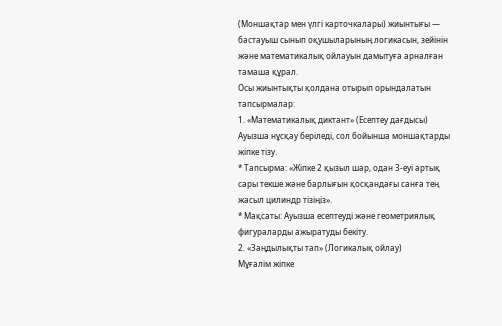(Моншақтар мен үлгі карточкалары) жиынтығы — бастауыш сынып оқушыларының логикасын, зейінін және математикалық ойлауын дамытуға арналған тамаша құрал.
Осы жиынтықты қолдана отырып орындалатын тапсырмалар:
1. «Математикалық диктант» (Есептеу дағдысы)
Ауызша нұсқау беріледі, сол бойынша моншақтарды жіпке тізу.
* Тапсырма: «Жіпке 2 қызыл шар, одан 3-еуі артық сары текше және барлығын қосқандағы санға тең жасыл цилиндр тізіңіз».
* Мақсаты: Ауызша есептеуді және геометриялық фигураларды ажыратуды бекіту.
2. «Заңдылықты тап» (Логикалық ойлау)
Мұғалім жіпке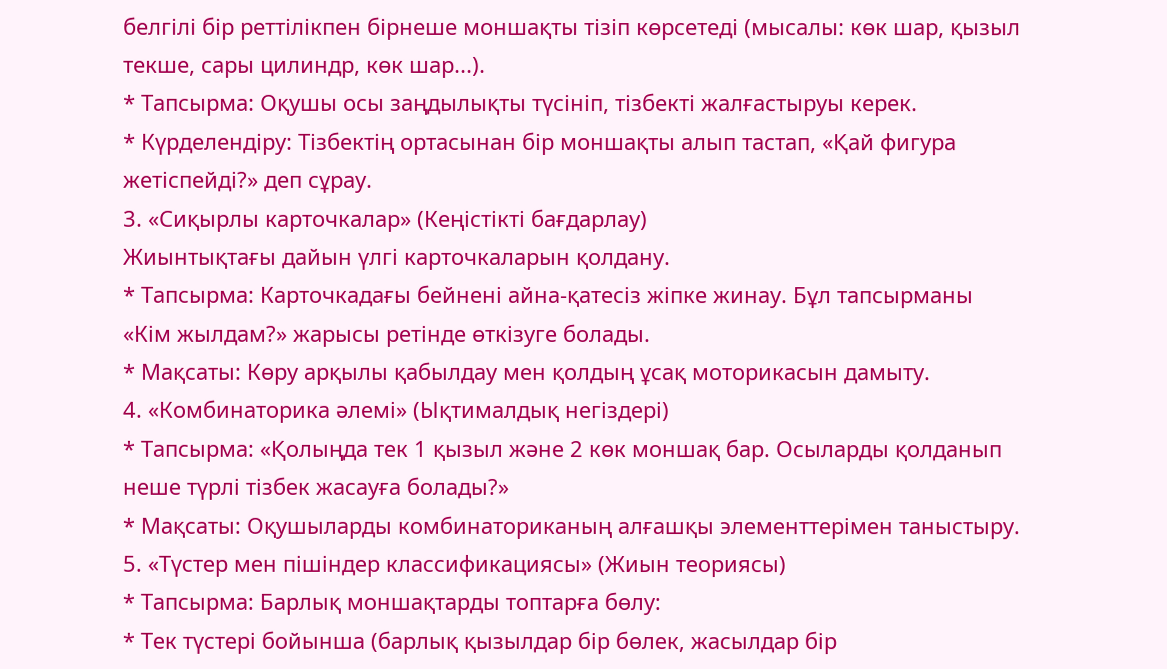белгілі бір реттілікпен бірнеше моншақты тізіп көрсетеді (мысалы: көк шар, қызыл текше, сары цилиндр, көк шар...).
* Тапсырма: Оқушы осы заңдылықты түсініп, тізбекті жалғастыруы керек.
* Күрделендіру: Тізбектің ортасынан бір моншақты алып тастап, «Қай фигура жетіспейді?» деп сұрау.
3. «Сиқырлы карточкалар» (Кеңістікті бағдарлау)
Жиынтықтағы дайын үлгі карточкаларын қолдану.
* Тапсырма: Карточкадағы бейнені айна-қатесіз жіпке жинау. Бұл тапсырманы «Кім жылдам?» жарысы ретінде өткізуге болады.
* Мақсаты: Көру арқылы қабылдау мен қолдың ұсақ моторикасын дамыту.
4. «Комбинаторика әлемі» (Ықтималдық негіздері)
* Тапсырма: «Қолыңда тек 1 қызыл және 2 көк моншақ бар. Осыларды қолданып неше түрлі тізбек жасауға болады?»
* Мақсаты: Оқушыларды комбинаториканың алғашқы элементтерімен таныстыру.
5. «Түстер мен пішіндер классификациясы» (Жиын теориясы)
* Тапсырма: Барлық моншақтарды топтарға бөлу:
* Тек түстері бойынша (барлық қызылдар бір бөлек, жасылдар бір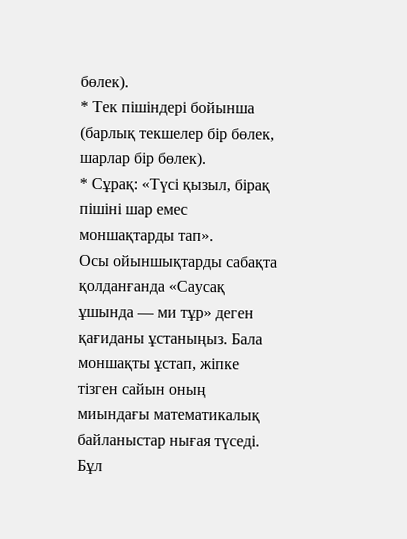бөлек).
* Тек пішіндері бойынша (барлық текшелер бір бөлек, шарлар бір бөлек).
* Сұрақ: «Түсі қызыл, бірақ пішіні шар емес моншақтарды тап».
Осы ойыншықтарды сабақта қолданғанда «Саусақ ұшында — ми тұр» деген қағиданы ұстаныңыз. Бала моншақты ұстап, жіпке тізген сайын оның миындағы математикалық байланыстар нығая түседі. Бұл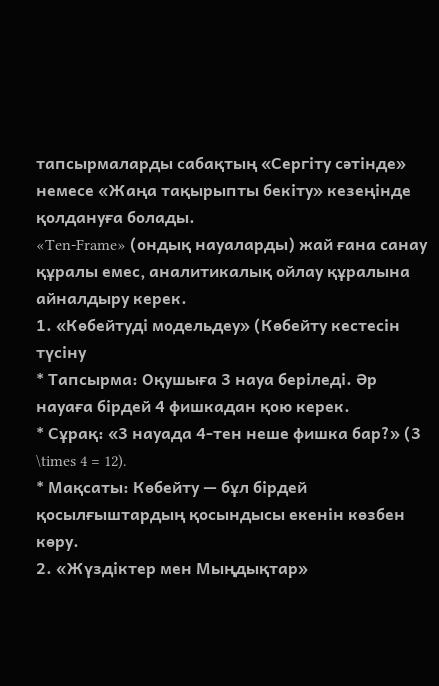тапсырмаларды сабақтың «Сергіту сәтінде» немесе «Жаңа тақырыпты бекіту» кезеңінде қолдануға болады.
«Ten-Frame» (ондық науаларды) жай ғана санау құралы емес, аналитикалық ойлау құралына айналдыру керек.
1. «Көбейтуді модельдеу» (Көбейту кестесін түсіну
* Тапсырма: Оқушыға 3 науа беріледі. Әр науаға бірдей 4 фишкадан қою керек.
* Сұрақ: «3 науада 4-тен неше фишка бар?» (3 \times 4 = 12).
* Мақсаты: Көбейту — бұл бірдей қосылғыштардың қосындысы екенін көзбен көру.
2. «Жүздіктер мен Мыңдықтар»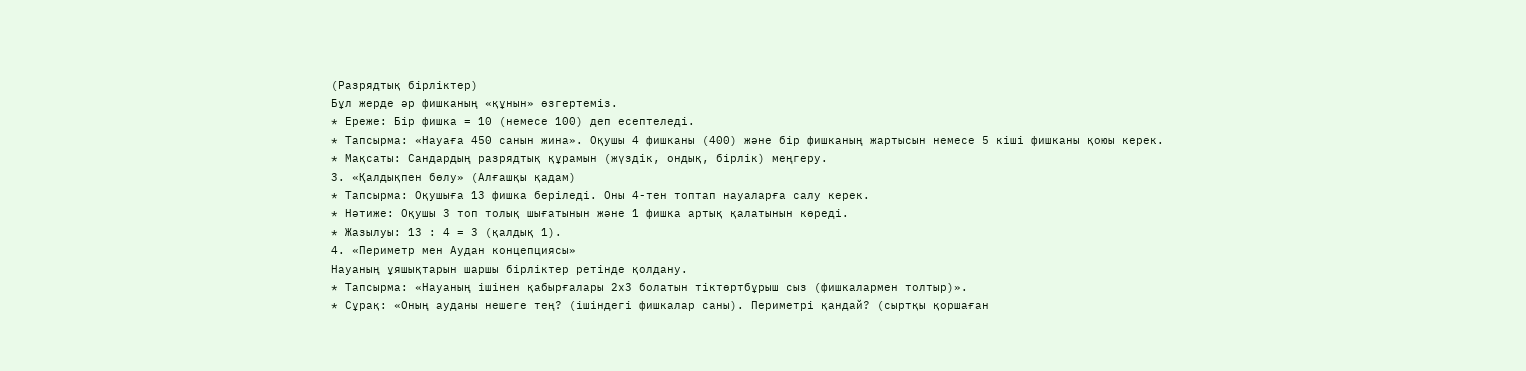(Разрядтық бірліктер)
Бұл жерде әр фишканың «құнын» өзгертеміз.
* Ереже: Бір фишка = 10 (немесе 100) деп есептеледі.
* Тапсырма: «Науаға 450 санын жина». Оқушы 4 фишканы (400) және бір фишканың жартысын немесе 5 кіші фишканы қоюы керек.
* Мақсаты: Сандардың разрядтық құрамын (жүздік, ондық, бірлік) меңгеру.
3. «Қалдықпен бөлу» (Алғашқы қадам)
* Тапсырма: Оқушыға 13 фишка беріледі. Оны 4-тен топтап науаларға салу керек.
* Нәтиже: Оқушы 3 топ толық шығатынын және 1 фишка артық қалатынын көреді.
* Жазылуы: 13 : 4 = 3 (қалдық 1).
4. «Периметр мен Аудан концепциясы»
Науаның ұяшықтарын шаршы бірліктер ретінде қолдану.
* Тапсырма: «Науаның ішінен қабырғалары 2х3 болатын тіктөртбұрыш сыз (фишкалармен толтыр)».
* Сұрақ: «Оның ауданы нешеге тең? (ішіндегі фишкалар саны). Периметрі қандай? (сыртқы қоршаған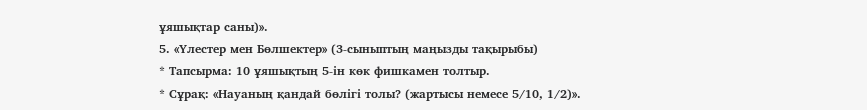ұяшықтар саны)».
5. «Үлестер мен Бөлшектер» (3-сыныптың маңызды тақырыбы)
* Тапсырма: 10 ұяшықтың 5-ін көк фишкамен толтыр.
* Сұрақ: «Науаның қандай бөлігі толы? (жартысы немесе 5/10, 1/2)».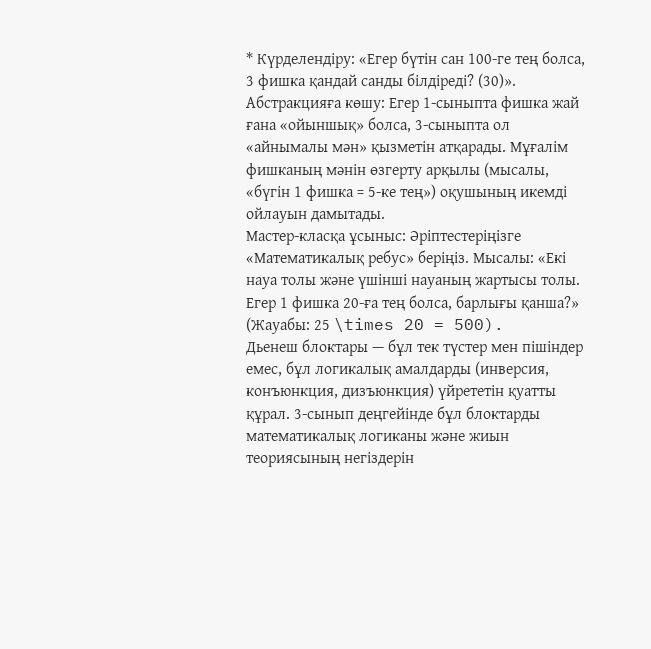* Күрделендіру: «Егер бүтін сан 100-ге тең болса, 3 фишка қандай санды білдіреді? (30)».
Абстракцияға көшу: Егер 1-сыныпта фишка жай ғана «ойыншық» болса, 3-сыныпта ол «айнымалы мән» қызметін атқарады. Мұғалім фишканың мәнін өзгерту арқылы (мысалы, «бүгін 1 фишка = 5-ке тең») оқушының икемді ойлауын дамытады.
Мастер-класқа ұсыныс: Әріптестеріңізге «Математикалық ребус» беріңіз. Мысалы: «Екі науа толы және үшінші науаның жартысы толы. Егер 1 фишка 20-ға тең болса, барлығы қанша?» (Жауабы: 25 \times 20 = 500).
Дьенеш блоктары — бұл тек түстер мен пішіндер емес, бұл логикалық амалдарды (инверсия, конъюнкция, дизъюнкция) үйрететін қуатты құрал. 3-сынып деңгейінде бұл блоктарды математикалық логиканы және жиын теориясының негіздерін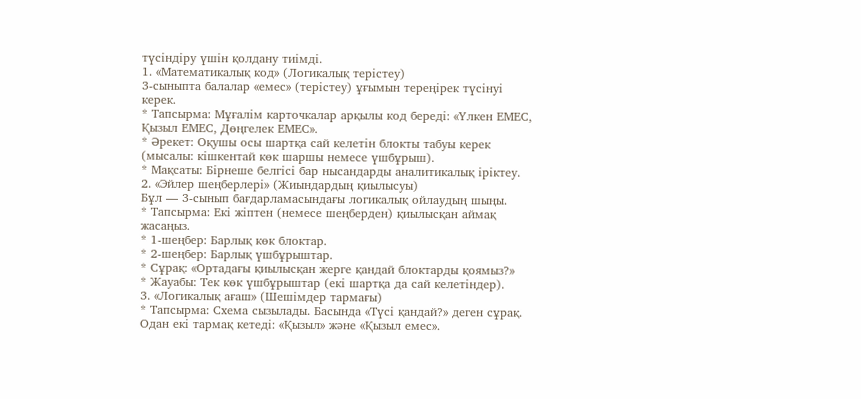түсіндіру үшін қолдану тиімді.
1. «Математикалық код» (Логикалық терістеу)
3-сыныпта балалар «емес» (терістеу) ұғымын тереңірек түсінуі керек.
* Тапсырма: Мұғалім карточкалар арқылы код береді: «Үлкен ЕМЕС, Қызыл ЕМЕС, Дөңгелек ЕМЕС».
* Әрекет: Оқушы осы шартқа сай келетін блокты табуы керек (мысалы: кішкентай көк шаршы немесе үшбұрыш).
* Мақсаты: Бірнеше белгісі бар нысандарды аналитикалық іріктеу.
2. «Эйлер шеңберлері» (Жиындардың қиылысуы)
Бұл — 3-сынып бағдарламасындағы логикалық ойлаудың шыңы.
* Тапсырма: Екі жіптен (немесе шеңберден) қиылысқан аймақ жасаңыз.
* 1-шеңбер: Барлық көк блоктар.
* 2-шеңбер: Барлық үшбұрыштар.
* Сұрақ: «Ортадағы қиылысқан жерге қандай блоктарды қоямыз?»
* Жауабы: Тек көк үшбұрыштар (екі шартқа да сай келетіндер).
3. «Логикалық ағаш» (Шешімдер тармағы)
* Тапсырма: Схема сызылады. Басында «Түсі қандай?» деген сұрақ. Одан екі тармақ кетеді: «Қызыл» және «Қызыл емес».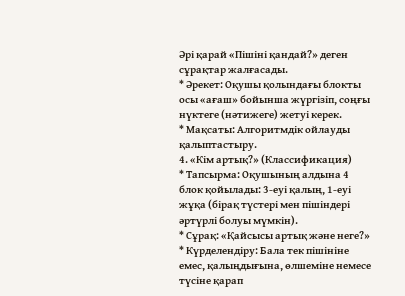Әрі қарай «Пішіні қандай?» деген сұрақтар жалғасады.
* Әрекет: Оқушы қолындағы блокты осы «ағаш» бойынша жүргізіп, соңғы нүктеге (нәтижеге) жетуі керек.
* Мақсаты: Алгоритмдік ойлауды қалыптастыру.
4. «Кім артық?» (Классификация)
* Тапсырма: Оқушының алдына 4 блок қойылады: 3-еуі қалың, 1-еуі жұқа (бірақ түстері мен пішіндері әртүрлі болуы мүмкін).
* Сұрақ: «Қайсысы артық және неге?»
* Күрделендіру: Бала тек пішініне емес, қалыңдығына, өлшеміне немесе түсіне қарап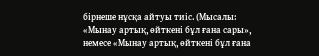бірнеше нұсқа айтуы тиіс. (Мысалы: «Мынау артық, өйткені бұл ғана сары», немесе «Мынау артық, өйткені бұл ғана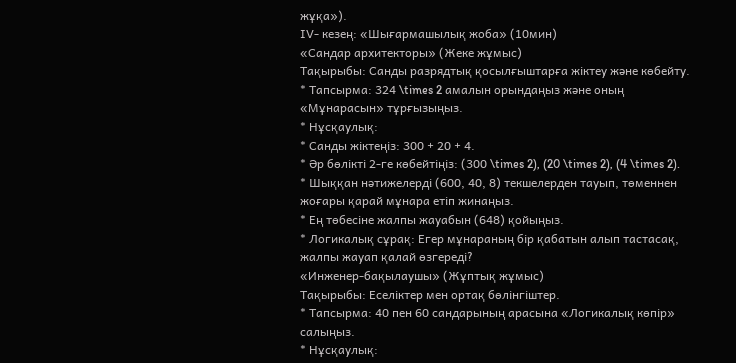жұқа»).
ІV- кезең: «Шығармашылық жоба» (10мин)
«Сандар архитекторы» (Жеке жұмыс)
Тақырыбы: Санды разрядтық қосылғыштарға жіктеу және көбейту.
* Тапсырма: 324 \times 2 амалын орындаңыз және оның «Мұнарасын» тұрғызыңыз.
* Нұсқаулық:
* Санды жіктеңіз: 300 + 20 + 4.
* Әр бөлікті 2-ге көбейтіңіз: (300 \times 2), (20 \times 2), (4 \times 2).
* Шыққан нәтижелерді (600, 40, 8) текшелерден тауып, төменнен жоғары қарай мұнара етіп жинаңыз.
* Ең төбесіне жалпы жауабын (648) қойыңыз.
* Логикалық сұрақ: Егер мұнараның бір қабатын алып тастасақ, жалпы жауап қалай өзгереді?
«Инженер-бақылаушы» (Жұптық жұмыс)
Тақырыбы: Еселіктер мен ортақ бөлінгіштер.
* Тапсырма: 40 пен 60 сандарының арасына «Логикалық көпір» салыңыз.
* Нұсқаулық: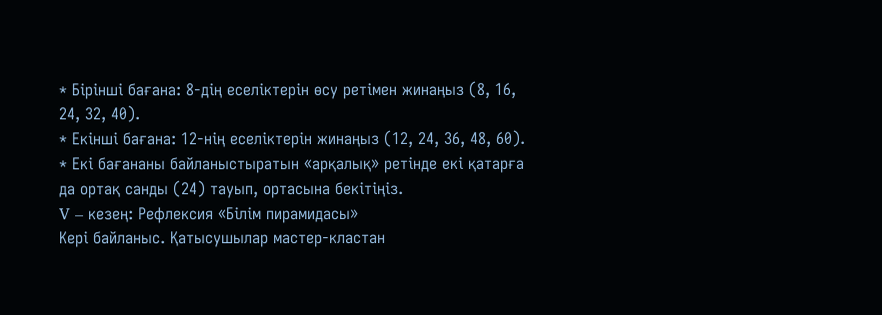* Бірінші бағана: 8-дің еселіктерін өсу ретімен жинаңыз (8, 16, 24, 32, 40).
* Екінші бағана: 12-нің еселіктерін жинаңыз (12, 24, 36, 48, 60).
* Екі бағананы байланыстыратын «арқалық» ретінде екі қатарға да ортақ санды (24) тауып, ортасына бекітіңіз.
V – кезең: Рефлексия «Білім пирамидасы»
Кері байланыс. Қатысушылар мастер-кластан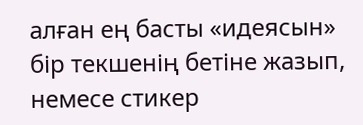алған ең басты «идеясын» бір текшенің бетіне жазып, немесе стикер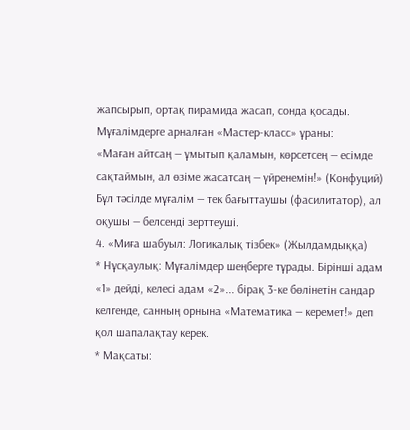жапсырып, ортақ пирамида жасап, сонда қосады.
Мұғалімдерге арналған «Мастер-класс» ұраны:
«Маған айтсаң — ұмытып қаламын, көрсетсең — есімде сақтаймын, ал өзіме жасатсаң — үйренемін!» (Конфуций)
Бұл тәсілде мұғалім — тек бағыттаушы (фасилитатор), ал оқушы — белсенді зерттеуші.
4. «Миға шабуыл: Логикалық тізбек» (Жылдамдыққа)
* Нұсқаулық: Мұғалімдер шеңберге тұрады. Бірінші адам «1» дейді, келесі адам «2»... бірақ 3-ке бөлінетін сандар келгенде, санның орнына «Математика — керемет!» деп қол шапалақтау керек.
* Мақсаты: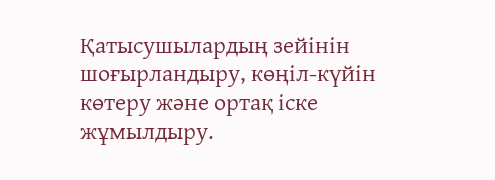Қатысушылардың зейінін шоғырландыру, көңіл-күйін көтеру және ортақ іске жұмылдыру.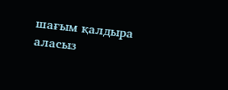шағым қалдыра аласыз